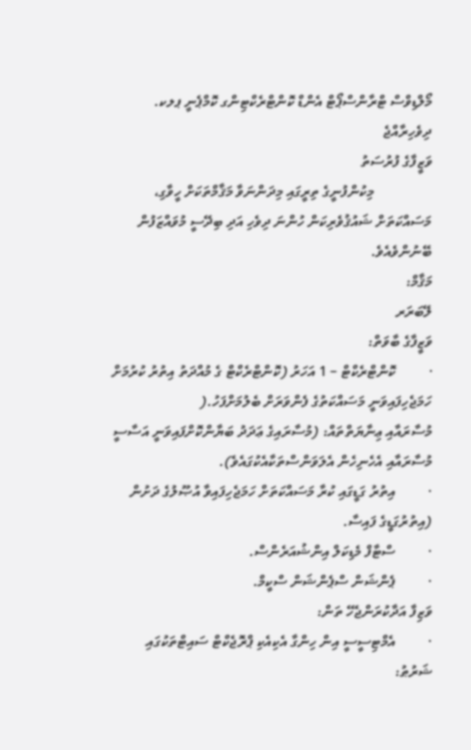މޯލްޑިވްސް ޓްރާންސްޕޯޓް އެންޑް ކޮންޓްރެކްޓިންގ ކޮމްޕެނީ ޕލކ.
ދިވެހިރާއްޖެ
ވަޒީފާގެ ފުރުސަތު
                މިކުންފުނީގެ ތިރީގައި މިދަންނަވާ މަޤާމްތަކަށް ހީވާގި، މަސައްކަތަށް ޝައުޤުވެރިކަން ހުންނަ ދިވެހި އަދި ބިދޭސީ މުވައްޒަފުން ބޭނުންވެއެވެ.
މަޤާމް:
ލޭބަރަރ
ވަޒީފާގެ ބާވަތް:
·         ކޮންޓްރެކްޓް – 1 އަހަރު (ކޮންޓްރެކްޓް ގެ މުއްދަތު އިތުރު ކުރުމަށް ހަމަޖެހިފައިވަނީ މަސައްކަތުގެ ފެންވަރަށް ބެލުމަށްފަހު.(
މުސާރައާއި ޢިނާޔަތްތައް: (މުސާރައިގެ ޢަދަދު ބަޔާންކޮށްފައިވަނީ އަސާސީ މުސާރައާއި އެހެނިހެން އެލަވަންސްތަކާއެކުގައެވެ).
·         އިތުރު ގަޑީގައި ކުރާ މަސައްކަތަށް ހަމަޖެހިފައިވާ އުޞޫލުގެ ދަށުން (އިތުރުގަޑީގެ ފައިސާ.
·         ސްޓާފް މެޑިކަލް އިންޝުއަރެންސް.
·         ޕެންޝަން ސްޕެންޝަން ސްކީމް.
ވަޒިފާ އަދާކުރަންޖެހޭ ތަން:
·         އެމްޓިސީސީ އިން ހިންގާ އެކިއެކި ޕްރޮޖެކްޓް ސައިޓްތަކުގައި
ޝަރުޠު: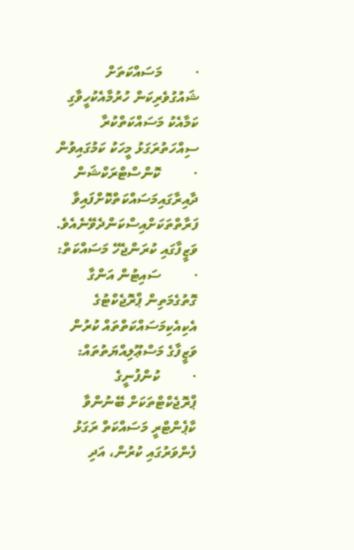·         މަސައްކަތަށް ޝައުގުވެރިކަން ހުރުމާއެކުހީވާގި ކަމާއެކު މަސައްކަތްކުރާ ސިއްހަތުރަގަޅު މީހަކު ކަމުގައިވުން
·         ކޮންސްޓްރަކްޝަން ދާއިރާގައިމަސައްކަތްކޮށްފައިވާ ފަރާތްތަކަށްއިސްކަންދެވޭނެއެވެ.
ވަޒީފާގައި ކުރަންޖެހޭ މަސައްކަތް:
·         ސައިޓުން އަންގާ ގޮތުގެމަތިން ޕްރޮޖެކްޓުގެ އެކިއެކިމަސައްކަތްތައް ކުރުން
ވަޒީފާގެ މަސްޢޫލިއްޔަތުތައް:
·         ކުންފުނީގެ ޕްރޮޖެކްޓްތަކަށް ބޭނުންވާ ކާޕެންޓްރީ މަސައްކަތް ރަގަޅު ފެންވަރުގައި ކުރުން، އަދި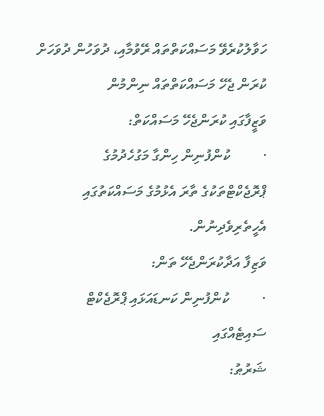ހަވާލުކުރެވޭ މަސައްކަތްތައް ރޭވުމާއި، ދުވަހުން ދުވަހަށް ކުރަން ޖެހޭ މަސައްކަތްތައް ނިންމުން
ވަޒީފާގައި ކުރަންޖެހޭ މަސައްކަތް:
·         ކުންފުނިން ހިންގާ މަގުހެދުމުގެ ޕްރޮޖެކްޓްތަކުގެ ތާރަ އެޅުމުގެ މަސައްކަތުގައި އެހީތެރިވެދިނުން.
ވަޒިފާ އަދާކުރަންޖެހޭ ތަން:
·         ކުންފުނިން ކަނޑައަޅައި ޕްރޮޖެކްޓް ސައިޓެއްގައި
ޝަރުޠު: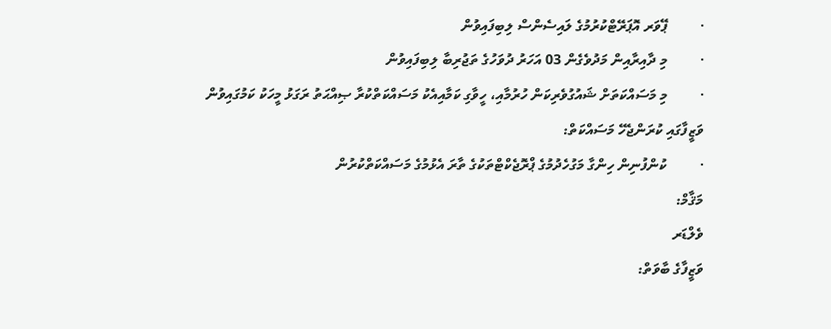·         ޕޭވަރ އޮޕަރޭޓްކުރުމުގެ ލައިސެންސް ލިބިފައިވުން
·         މި ދާއިރާއިން މަދުވެގެން 03 އަހަރު ދުވަހުގެ ތަޖުރިބާ ލިބިފައިވުން
·         މި މަސައްކަތަށް ޝައުގުވެރިކަން ހުރުމާއި، ހީވާގި ކަމާއިއެކު މަސައްކަތްކުރާ ޞިއްޙަތު ރަގަޅު މީހަކު ކަމުގައިވުން
ވަޒީފާގައި ކުރަންޖެހޭ މަސައްކަތް:
·         ކުންފުނިން ހިންގާ މަގުހެދުމުގެ ޕްރޮޖެކްޓްތަކުގެ ތާރަ އެޅުމުގެ މަސައްކަތްކުރުން
މަޤާމް:
ވެލްޑަރ
ވަޒީފާގެ ބާވަތް: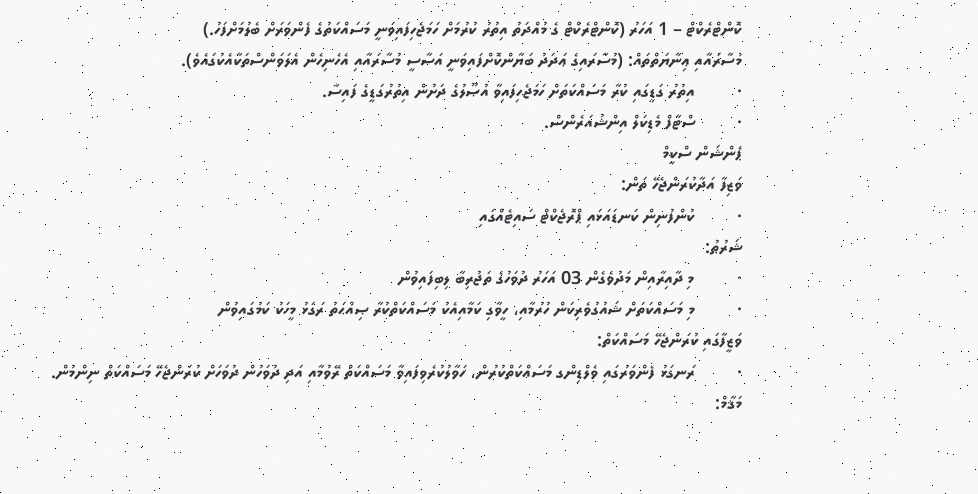ކޮންޓްރެކްޓް – 1 އަހަރު (ކޮންޓްރެކްޓް ގެ މުއްދަތު އިތުރު ކުރުމަށް ހަމަޖެހިފައިވަނީ މަސައްކަތުގެ ފެންވަރަށް ބެލުމަށްފަހު.)
މުސާރައާއި ޢިނާޔަތްތައް: (މުސާރައިގެ ޢަދަދު ބަޔާންކޮށްފައިވަނީ އަސާސީ މުސާރައާއި އެހެނިހެން އެލަވަންސްތަކާއެކުގައެވެ).
·         އިތުރު ގަޑީގައި ކުރާ މަސައްކަތަށް ހަމަޖެހިފައިވާ އުޞޫލުގެ ދަށުން އިތުރުގަޑީގެ ފައިސާ.
·         ސްޓާފް މެޑިކަލް އިންޝުއަރެންސް.
ޕެންޝަން ސްކީމް
ވަޒިފާ އަދާކުރަންޖެހޭ ތަން:
·         ކުންފުނިން ކަނޑައަޅައި ޕްރޮޖެކްޓް ސައިޓެއްގައި
ޝަރުޠު:
·         މި ދާއިރާއިން މަދުވެގެން 03 އަހަރު ދުވަހުގެ ތަޖުރިބާ ލިބިފައިވުން
·         މި މަސައްކަތަށް ޝައުގުވެރިކަން ހުރުމާއި، ހީވާގި ކަމާއިއެކު މަސައްކަތްކުރާ ޞިއްޙަތު ރަގަޅު މީހަކު ކަމުގައިވުން
ވަޒީފާގައި ކުރަންޖެހޭ މަސައްކަތް:
·         ރަނގަޅު ފެންވަރުގައި ވެލްޑިންގ މަސައްކަތްކުރުން، ހަވާލުކުރެވިފައިވާ މަސައްކަތް ރޭވުމާއި އަދި ދުވަހުން ދުވަހަށް ކުރަންޖެހޭ މަސައްކަތް ނިންމުން.
މަޤާމް: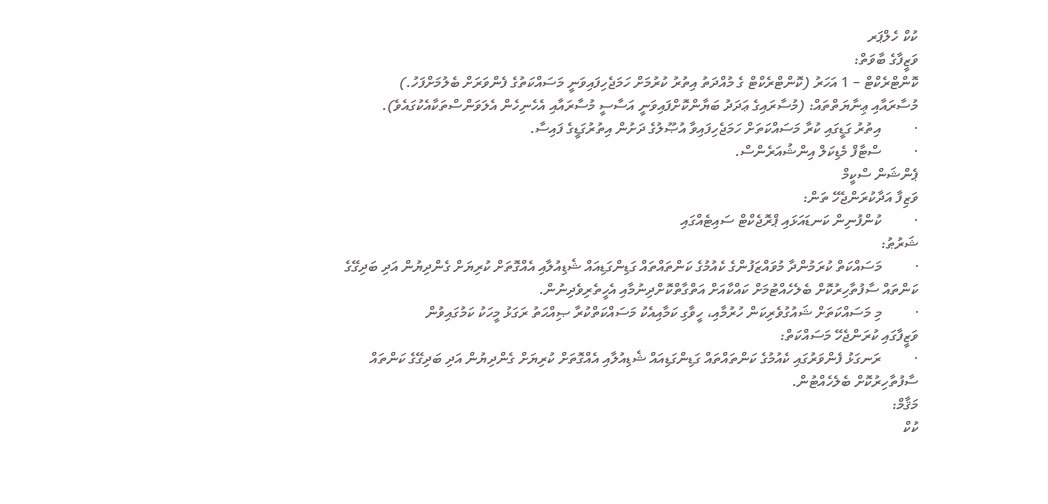ކުކް ހެލްޕަރ
ވަޒީފާގެ ބާވަތް:
ކޮންޓްރެކްޓް – 1 އަހަރު (ކޮންޓްރެކްޓް ގެ މުއްދަތު އިތުރު ކުރުމަށް ހަމަޖެހިފައިވަނީ މަސައްކަތުގެ ފެންވަރަށް ބެލުމަށްފަހު.)
މުސާރައާއި ޢިނާޔަތްތައް: (މުސާރައިގެ ޢަދަދު ބަޔާންކޮށްފައިވަނީ އަސާސީ މުސާރައާއި އެހެނިހެން އެލަވަންސްތަކާއެކުގައެވެ).
·         އިތުރު ގަޑީގައި ކުރާ މަސައްކަތަށް ހަމަޖެހިފައިވާ އުޞޫލުގެ ދަށުން އިތުރުގަޑީގެ ފައިސާ.
·         ސްޓާފް މެޑިކަލް އިންޝުއަރެންސް.
ޕެންޝަން ސްކީމް
ވަޒިފާ އަދާކުރަންޖެހޭ ތަން:
·         ކުންފުނިން ކަނޑައަޅައި ޕްރޮޖެކްޓް ސައިޓެއްގައި
ޝަރުޠު:
·         މަސައްކަތް ކުރަމުންދާ މުވައްޒަފުންގެ ކެއުމުގެ ކަންތައްތައް ގަޑިންގަޑިއައް ޝެޑިއުލާއި އެއްގޮތަށް ކުރިޔަށް ގެންދިޔުން އަދި ބަދިގޭގެ ކަންތައް ސާފުތާހިރުކޮށް ބެލެހެއްޓުމަށް ކައްކާއަށް އަތްގާތްކޮށްދިނުމާއި އެހީތެރިވެދިނުން.
·         މި މަސައްކަތަށް ޝައުގުވެރިކަން ހުރުމާއި، ހީވާގި ކަމާއިއެކު މަސައްކަތްކުރާ ޞިއްޙަތު ރަގަޅު މީހަކު ކަމުގައިވުން
ވަޒީފާގައި ކުރަންޖެހޭ މަސައްކަތް:
·         ރަނގަޅު ފެންވަރުގައި ކެއުމުގެ ކަންތައްތައް ގަޑިންގަޑިއައް ޝެޑިއުލާއި އެއްގޮތަށް ކުރިޔަށް ގެންދިޔުން އަދި ބަދިގޭގެ ކަންތައް ސާފުތާހިރުކޮށް ބެލެހެއްޓުން.
މަޤާމް:
ކުކް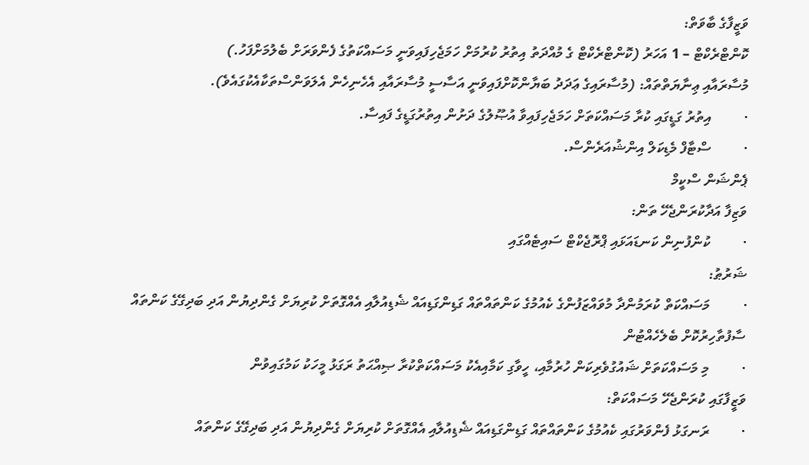ވަޒީފާގެ ބާވަތް:
ކޮންޓްރެކްޓް – 1 އަހަރު (ކޮންޓްރެކްޓް ގެ މުއްދަތު އިތުރު ކުރުމަށް ހަމަޖެހިފައިވަނީ މަސައްކަތުގެ ފެންވަރަށް ބެލުމަށްފަހު.)
މުސާރައާއި ޢިނާޔަތްތައް: (މުސާރައިގެ ޢަދަދު ބަޔާންކޮށްފައިވަނީ އަސާސީ މުސާރައާއި އެހެނިހެން އެލަވަންސްތަކާއެކުގައެވެ).
·         އިތުރު ގަޑީގައި ކުރާ މަސައްކަތަށް ހަމަޖެހިފައިވާ އުޞޫލުގެ ދަށުން އިތުރުގަޑީގެ ފައިސާ.
·         ސްޓާފް މެޑިކަލް އިންޝުއަރެންސް.
ޕެންޝަން ސްކީމް
ވަޒިފާ އަދާކުރަންޖެހޭ ތަން:
·         ކުންފުނިން ކަނޑައަޅައި ޕްރޮޖެކްޓް ސައިޓެއްގައި
ޝަރުޠު:
·         މަސައްކަތް ކުރަމުންދާ މުވައްޒަފުންގެ ކެއުމުގެ ކަންތައްތައް ގަޑިންގަޑިއައް ޝެޑިއުލާއި އެއްގޮތަށް ކުރިޔަށް ގެންދިޔުން އަދި ބަދިގޭގެ ކަންތައް ސާފުތާހިރުކޮށް ބެލެހެއްޓުން
·         މި މަސައްކަތަށް ޝައުގުވެރިކަން ހުރުމާއި، ހީވާގި ކަމާއިއެކު މަސައްކަތްކުރާ ޞިއްޙަތު ރަގަޅު މީހަކު ކަމުގައިވުން
ވަޒީފާގައި ކުރަންޖެހޭ މަސައްކަތް:
·         ރަނގަޅު ފެންވަރުގައި ކެއުމުގެ ކަންތައްތައް ގަޑިންގަޑިއައް ޝެޑިއުލާއި އެއްގޮތަށް ކުރިޔަށް ގެންދިޔުން އަދި ބަދިގޭގެ ކަންތައް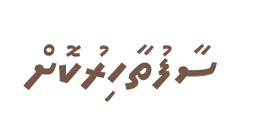ސާފުތާހިރުކޮށް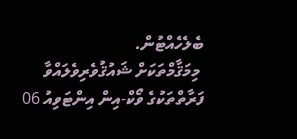ބެލެހެއްޓުން.
 މިމަޤާމްތަކަށް ޝައުޤުވެރިވެލައްވާ ފަރާތްތަކުގެ ވޯކް-އިން އިންޓަވިއު 06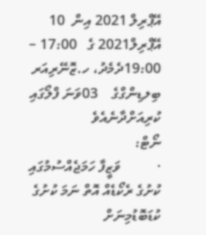އޭޕްރިލް 2021 އިން  10 އޭޕްރިލް2021 ގެ   17:00 – 19:00ދެމެދު، ހ.ޒޮނޭރިއަރ ބިލޑިންގްގެ    03ވަނަ ފްލޯގައި ކުރިއަށްދާނެއެވެ
ނޯޓް:
·          ވަޒީފާ ހަމަޖެއްސުމުގައި ކުށުގެ ރެކޯޑެއް އޮތް ނަމަ ކުށުގެ ކުޑަބޮޑުމިނަށް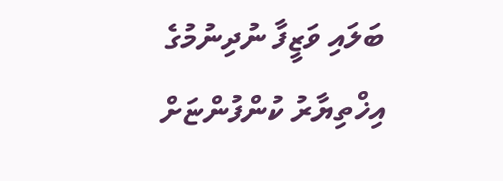ބަލައި ވަޒީފާ ނުދިނުމުގެ އިޚްތިޔާރު ކުންފުންޏަށް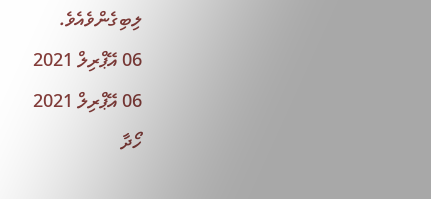ލިބިގެންވެއެވެ.
06 އޭޕްރިލް 2021
06 އޭޕްރިލް 2021
ހޯދާ